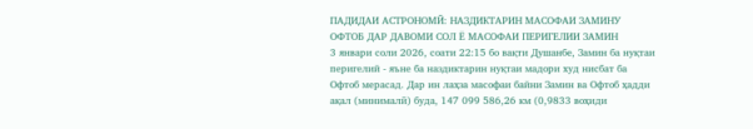ПАДИДАИ АСТРОНОМӢ: НАЗДИКТАРИН МАСОФАИ ЗАМИНУ ОФТОБ ДАР ДАВОМИ СОЛ Ё МАСОФАИ ПЕРИГЕЛИИ ЗАМИН
3 январи соли 2026, соати 22:15 бо вақти Душанбе, Замин ба нуқтаи перигелий - яъне ба наздиктарин нуқтаи мадори худ нисбат ба Офтоб мерасад. Дар ин лаҳза масофаи байни Замин ва Офтоб ҳадди ақал (минималӣ) буда, 147 099 586,26 км (0,9833 воҳиди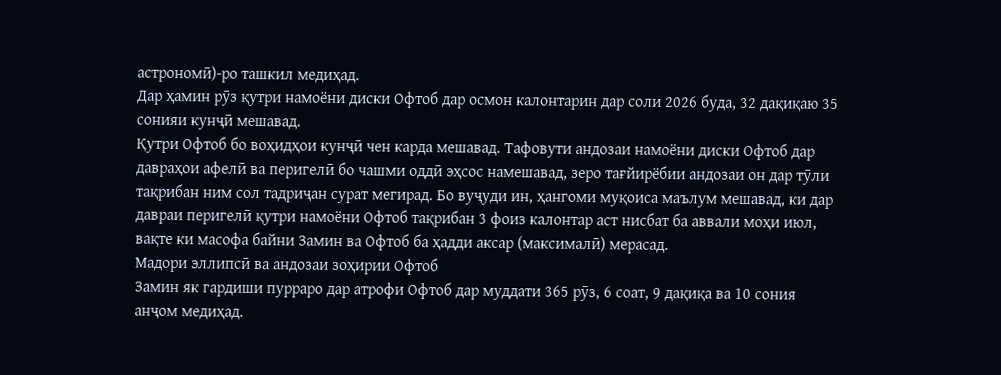астрономӣ)-ро ташкил медиҳад.
Дар ҳамин рӯз қутри намоёни диски Офтоб дар осмон калонтарин дар соли 2026 буда, 32 дақиқаю 35 сонияи кунҷӣ мешавад.
Қутри Офтоб бо воҳидҳои кунҷӣ чен карда мешавад. Тафовути андозаи намоёни диски Офтоб дар давраҳои афелӣ ва перигелӣ бо чашми оддӣ эҳсос намешавад, зеро тағйирёбии андозаи он дар тӯли тақрибан ним сол тадриҷан сурат мегирад. Бо вуҷуди ин, ҳангоми муқоиса маълум мешавад, ки дар давраи перигелӣ қутри намоёни Офтоб тақрибан 3 фоиз калонтар аст нисбат ба аввали моҳи июл, вақте ки масофа байни Замин ва Офтоб ба ҳадди аксар (максималӣ) мерасад.
Мадори эллипсӣ ва андозаи зоҳирии Офтоб
Замин як гардиши пурраро дар атрофи Офтоб дар муддати 365 рӯз, 6 соат, 9 дақиқа ва 10 сония анҷом медиҳад.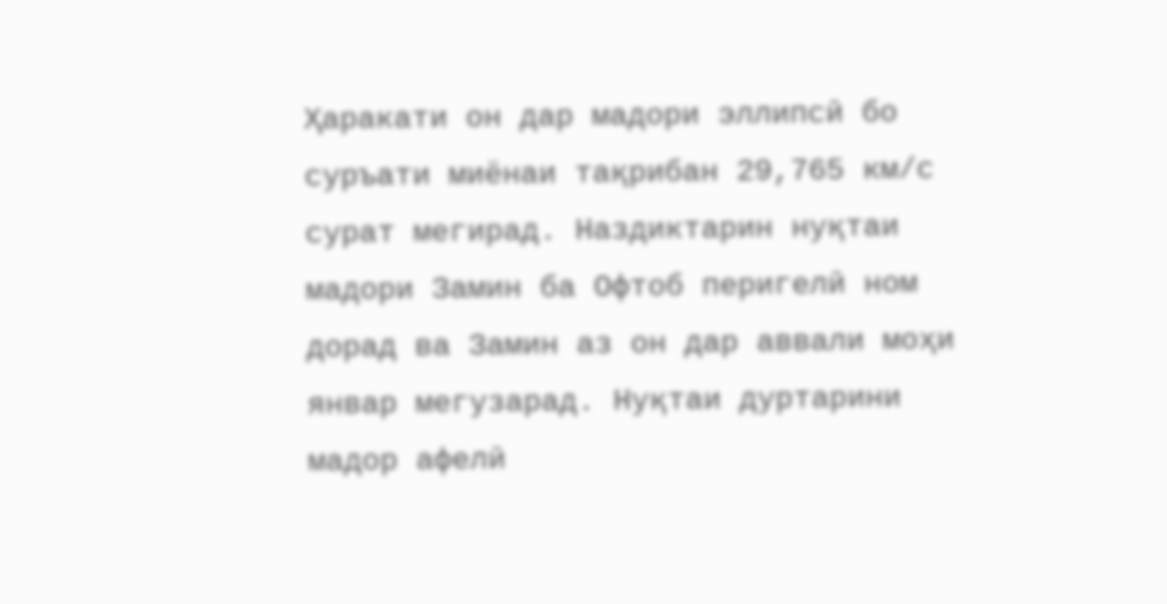Ҳаракати он дар мадори эллипсӣ бо суръати миёнаи тақрибан 29,765 км/с сурат мегирад. Наздиктарин нуқтаи мадори Замин ба Офтоб перигелӣ ном дорад ва Замин аз он дар аввали моҳи январ мегузарад. Нуқтаи дуртарини мадор афелӣ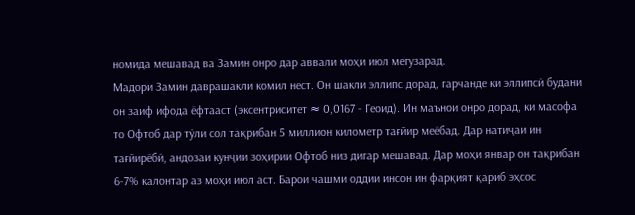номида мешавад ва Замин онро дар аввали моҳи июл мегузарад.
Мадори Замин даврашакли комил нест. Он шакли эллипс дорад, гарчанде ки эллипсӣ будани он заиф ифода ёфтааст (эксентриситет ≈ 0,0167 - Геоид). Ин маънои онро дорад, ки масофа то Офтоб дар тӯли сол тақрибан 5 миллион километр тағйир меёбад. Дар натиҷаи ин тағйирёбӣ, андозаи кунҷии зоҳирии Офтоб низ дигар мешавад. Дар моҳи январ он тақрибан 6-7% калонтар аз моҳи июл аст. Барои чашми оддии инсон ин фарқият қариб эҳсос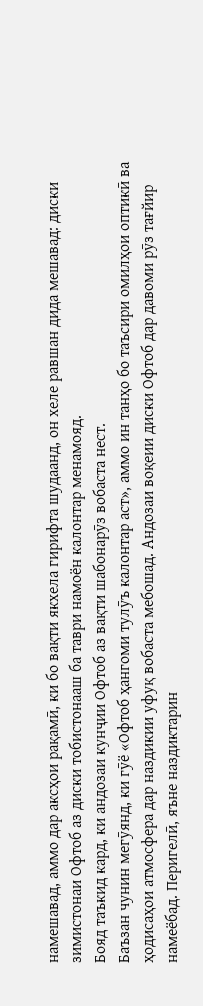намешавад, аммо дар аксҳои рақамӣ, ки бо вақти якхела гирифта шудаанд, он хеле равшан дида мешавад: диски зимистонаи Офтоб аз диски тобистонааш ба таври намоён калонтар менамояд.
Бояд таъкид кард, ки андозаи кунҷии Офтоб аз вақти шабонарӯз вобаста нест.
Баъзан чунин мегӯянд, ки гӯё «Офтоб ҳангоми тулӯъ калонтар аст», аммо ин танҳо бо таъсири омилҳои оптикӣ ва ҳодисаҳои атмосфера дар наздикии уфуқ вобаста мебошад. Андозаи воқеии диски Офтоб дар давоми рӯз тағйир намеёбад. Перигелӣ, яъне наздиктарин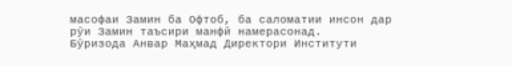масофаи Замин ба Офтоб, ба саломатии инсон дар рӯи Замин таъсири манфӣ намерасонад.
Бӯризода Анвар Маҳмад Директори Институти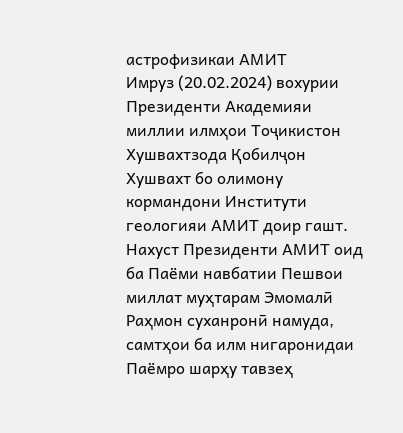астрофизикаи АМИТ
Имруз (20.02.2024) вохурии Президенти Академияи миллии илмҳои Тоҷикистон Хушвахтзода Қобилҷон Хушвахт бо олимону кормандони Институти геологияи АМИТ доир гашт. Нахуст Президенти АМИТ оид ба Паёми навбатии Пешвои миллат муҳтарам Эмомалӣ Раҳмон суханронӣ намуда, самтҳои ба илм нигаронидаи Паёмро шарҳу тавзеҳ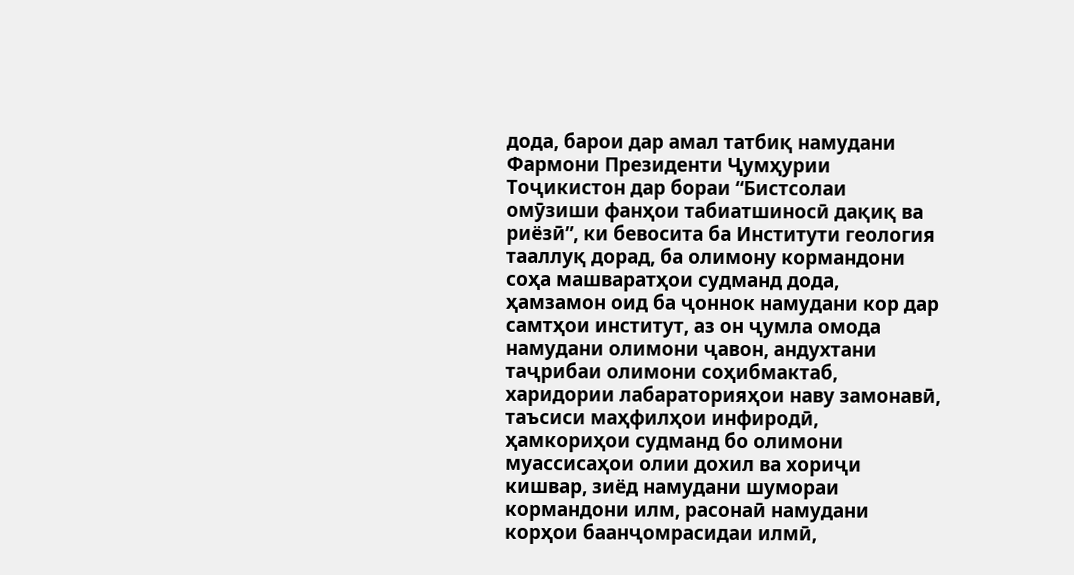дода, барои дар амал татбиқ намудани Фармони Президенти Ҷумҳурии Тоҷикистон дар бораи “Бистсолаи омӯзиши фанҳои табиатшиносӣ дақиқ ва риёзӣ”, ки бевосита ба Институти геология тааллуқ дорад, ба олимону кормандони соҳа машваратҳои судманд дода, ҳамзамон оид ба ҷоннок намудани кор дар самтҳои институт, аз он ҷумла омода намудани олимони ҷавон, андухтани таҷрибаи олимони соҳибмактаб, харидории лабараторияҳои наву замонавӣ, таъсиси маҳфилҳои инфиродӣ, ҳамкориҳои судманд бо олимони муассисаҳои олии дохил ва хориҷи кишвар, зиёд намудани шумораи кормандони илм, расонаӣ намудани корҳои баанҷомрасидаи илмӣ,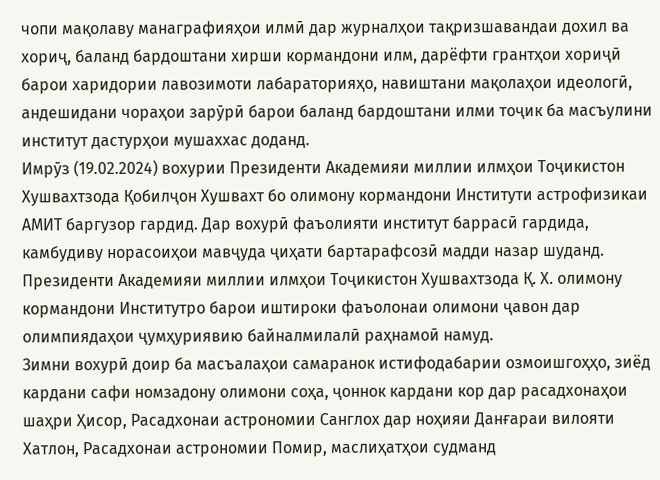чопи мақолаву манаграфияҳои илмӣ дар журналҳои тақризшавандаи дохил ва хориҷ, баланд бардоштани хирши кормандони илм, дарёфти грантҳои хориҷӣ барои харидории лавозимоти лабараторияҳо, навиштани мақолаҳои идеологӣ, андешидани чораҳои зарӯрӣ барои баланд бардоштани илми тоҷик ба масъулини институт дастурҳои мушаххас доданд.
Имрӯз (19.02.2024) вохурии Президенти Академияи миллии илмҳои Тоҷикистон Хушвахтзода Қобилҷон Хушвахт бо олимону кормандони Институти астрофизикаи АМИТ баргузор гардид. Дар вохурӣ фаъолияти институт баррасӣ гардида, камбудиву норасоиҳои мавҷуда ҷиҳати бартарафсозӣ мадди назар шуданд.
Президенти Академияи миллии илмҳои Тоҷикистон Хушвахтзода Қ. Х. олимону кормандони Институтро барои иштироки фаъолонаи олимони ҷавон дар олимпиядаҳои ҷумҳуриявию байналмилалӣ раҳнамоӣ намуд.
Зимни вохурӣ доир ба масъалаҳои самаранок истифодабарии озмоишгоҳҳо, зиёд кардани сафи номзадону олимони соҳа, ҷоннок кардани кор дар расадхонаҳои шаҳри Ҳисор, Расадхонаи астрономии Санглох дар ноҳияи Данғараи вилояти Хатлон, Расадхонаи астрономии Помир, маслиҳатҳои судманд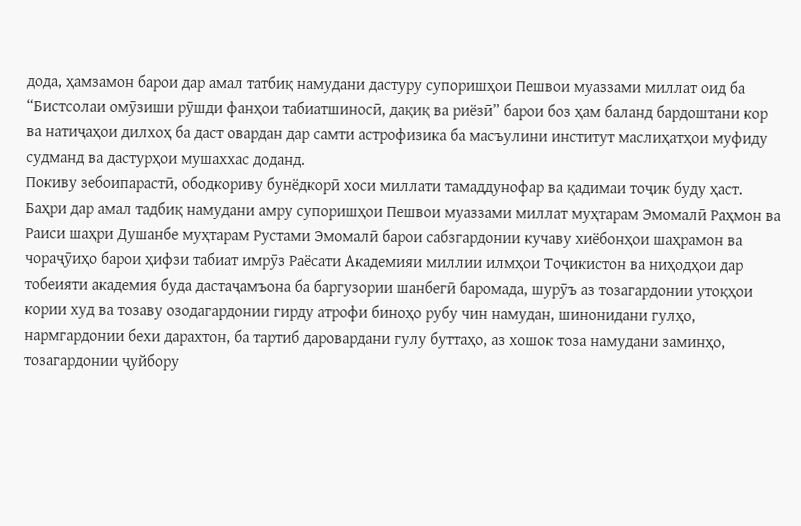дода, ҳамзамон барои дар амал татбиқ намудани дастуру супоришҳои Пешвои муаззами миллат оид ба “Бистсолаи омӯзиши рӯшди фанҳои табиатшиносӣ, дақиқ ва риёзӣ” барои боз ҳам баланд бардоштани кор ва натиҷаҳои дилхоҳ ба даст овардан дар самти астрофизика ба масъулини институт маслиҳатҳои муфиду судманд ва дастурҳои мушаххас доданд.
Покиву зебоипарастӣ, ободкориву бунёдкорӣ хоси миллати тамаддунофар ва қадимаи тоҷик буду ҳаст. Баҳри дар амал тадбиқ намудани амру супоришҳои Пешвои муаззами миллат муҳтарам Эмомалӣ Раҳмон ва Раиси шаҳри Душанбе муҳтарам Рустами Эмомалӣ барои сабзгардонии кучаву хиёбонҳои шаҳрамон ва чораҷӯиҳо барои ҳифзи табиат имрӯз Раёсати Академияи миллии илмҳои Тоҷикистон ва ниҳодҳои дар тобеияти академия буда дастаҷамъона ба баргузории шанбегӣ баромада, шурӯъ аз тозагардонии утоқҳои кории худ ва тозаву озодагардонии гирду атрофи биноҳо рубу чин намудан, шинонидани гулҳо, нармгардонии бехи дарахтон, ба тартиб даровардани гулу буттаҳо, аз хошок тоза намудани заминҳо, тозагардонии ҷуйбору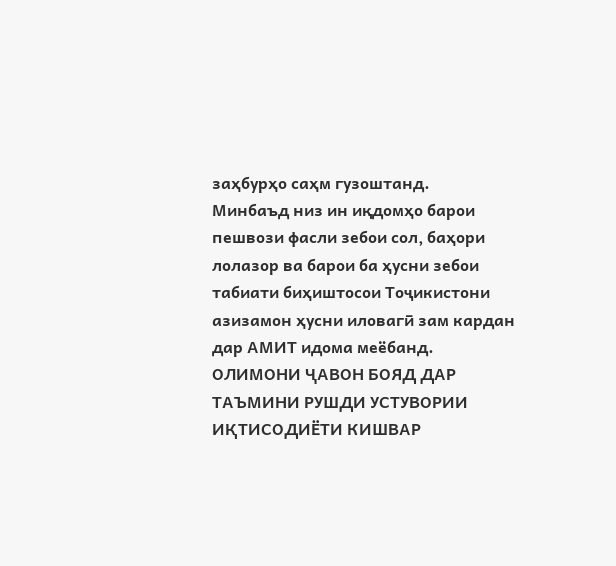заҳбурҳо саҳм гузоштанд.
Минбаъд низ ин иқдомҳо барои пешвози фасли зебои сол, баҳори лолазор ва барои ба ҳусни зебои табиати биҳиштосои Тоҷикистони азизамон ҳусни иловагӣ зам кардан дар АМИТ идома меёбанд.
ОЛИМОНИ ҶАВОН БОЯД ДАР ТАЪМИНИ РУШДИ УСТУВОРИИ ИҚТИСОДИЁТИ КИШВАР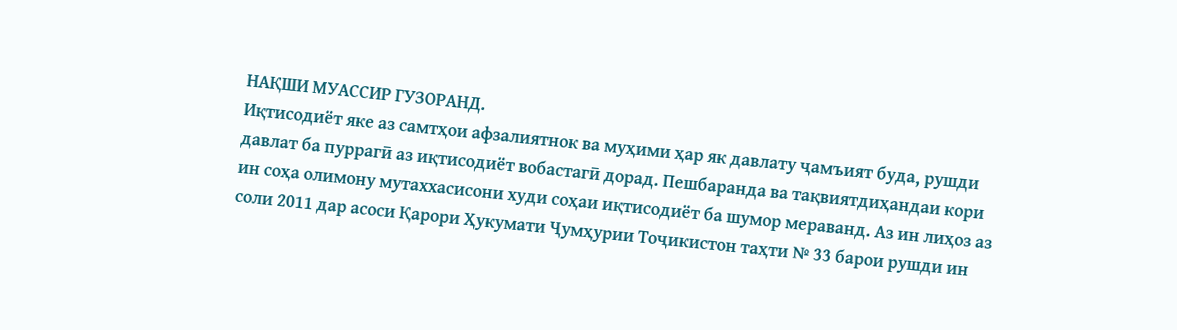НАҚШИ МУАССИР ГУЗОРАНД.
Иқтисодиёт яке аз самтҳои афзалиятнок ва муҳими ҳар як давлату ҷамъият буда, рушди давлат ба пуррагӣ аз иқтисодиёт вобастагӣ дорад. Пешбаранда ва тақвиятдиҳандаи кори ин соҳа олимону мутаххасисони худи соҳаи иқтисодиёт ба шумор мераванд. Аз ин лиҳоз аз соли 2011 дар асоси Қарори Ҳукумати Ҷумҳурии Тоҷикистон таҳти № 33 барои рушди ин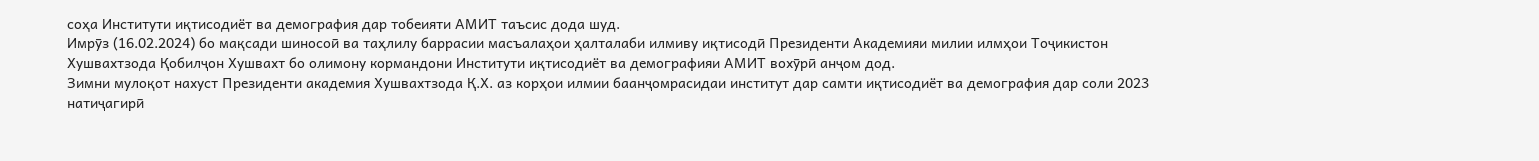соҳа Институти иқтисодиёт ва демография дар тобеияти АМИТ таъсис дода шуд.
Имрӯз (16.02.2024) бо мақсади шиносоӣ ва таҳлилу баррасии масъалаҳои ҳалталаби илмиву иқтисодӣ Президенти Академияи милии илмҳои Тоҷикистон Хушвахтзода Қобилҷон Хушвахт бо олимону кормандони Институти иқтисодиёт ва демографияи АМИТ вохӯрӣ анҷом дод.
Зимни мулоқот нахуст Президенти академия Хушвахтзода Қ.Х. аз корҳои илмии баанҷомрасидаи институт дар самти иқтисодиёт ва демография дар соли 2023 натиҷагирӣ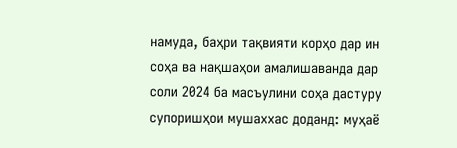намуда, баҳри тақвияти корҳо дар ин соҳа ва нақшаҳои амалишаванда дар соли 2024 ба масъулини соҳа дастуру супоришҳои мушаххас доданд: муҳаё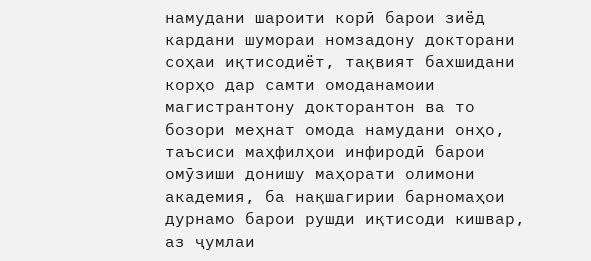намудани шароити корӣ барои зиёд кардани шумораи номзадону докторани соҳаи иқтисодиёт, тақвият бахшидани корҳо дар самти омоданамоии магистрантону докторантон ва то бозори меҳнат омода намудани онҳо, таъсиси маҳфилҳои инфиродӣ барои омӯзиши донишу маҳорати олимони академия, ба нақшагирии барномаҳои дурнамо барои рушди иқтисоди кишвар, аз ҷумлаи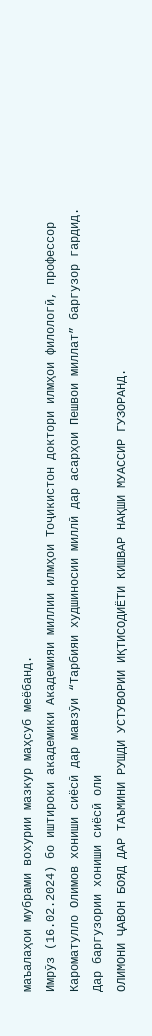маъалаҳои мубрами вохурии мазкур маҳсуб меёбанд.
Имрӯз (16.02.2024) бо иштироки академики Академияи миллии илмҳои Тоҷикистон доктори илмҳои филологӣ, профессор Кароматулло Олимов хониши сиёсӣ дар мавзӯи “Тарбияи худшиносии миллӣ дар асарҳои Пешвои миллат” баргузор гардид. Дар баргузории хониши сиёсӣ оли
ОЛИМОНИ ҶАВОН БОЯД ДАР ТАЪМИНИ РУШДИ УСТУВОРИИ ИҚТИСОДИЁТИ КИШВАР НАҚШИ МУАССИР ГУЗОРАНД.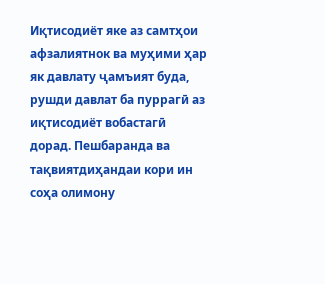Иқтисодиёт яке аз самтҳои афзалиятнок ва муҳими ҳар як давлату ҷамъият буда, рушди давлат ба пуррагӣ аз иқтисодиёт вобастагӣ дорад. Пешбаранда ва тақвиятдиҳандаи кори ин соҳа олимону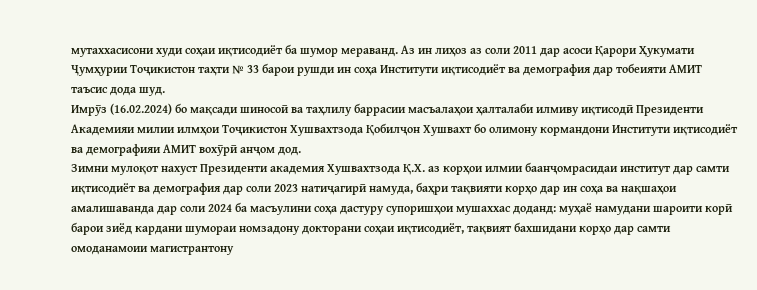мутаххасисони худи соҳаи иқтисодиёт ба шумор мераванд. Аз ин лиҳоз аз соли 2011 дар асоси Қарори Ҳукумати Ҷумҳурии Тоҷикистон таҳти № 33 барои рушди ин соҳа Институти иқтисодиёт ва демография дар тобеияти АМИТ таъсис дода шуд.
Имрӯз (16.02.2024) бо мақсади шиносоӣ ва таҳлилу баррасии масъалаҳои ҳалталаби илмиву иқтисодӣ Президенти Академияи милии илмҳои Тоҷикистон Хушвахтзода Қобилҷон Хушвахт бо олимону кормандони Институти иқтисодиёт ва демографияи АМИТ вохӯрӣ анҷом дод.
Зимни мулоқот нахуст Президенти академия Хушвахтзода Қ.Х. аз корҳои илмии баанҷомрасидаи институт дар самти иқтисодиёт ва демография дар соли 2023 натиҷагирӣ намуда, баҳри тақвияти корҳо дар ин соҳа ва нақшаҳои амалишаванда дар соли 2024 ба масъулини соҳа дастуру супоришҳои мушаххас доданд: муҳаё намудани шароити корӣ барои зиёд кардани шумораи номзадону докторани соҳаи иқтисодиёт, тақвият бахшидани корҳо дар самти омоданамоии магистрантону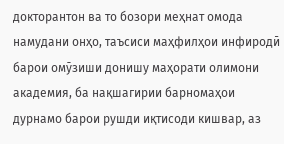докторантон ва то бозори меҳнат омода намудани онҳо, таъсиси маҳфилҳои инфиродӣ барои омӯзиши донишу маҳорати олимони академия, ба нақшагирии барномаҳои дурнамо барои рушди иқтисоди кишвар, аз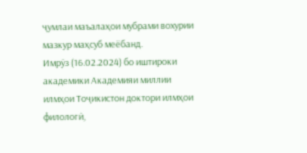ҷумлаи маъалаҳои мубрами вохурии мазкур маҳсуб меёбанд.
Имрӯз (16.02.2024) бо иштироки академики Академияи миллии илмҳои Тоҷикистон доктори илмҳои филологӣ,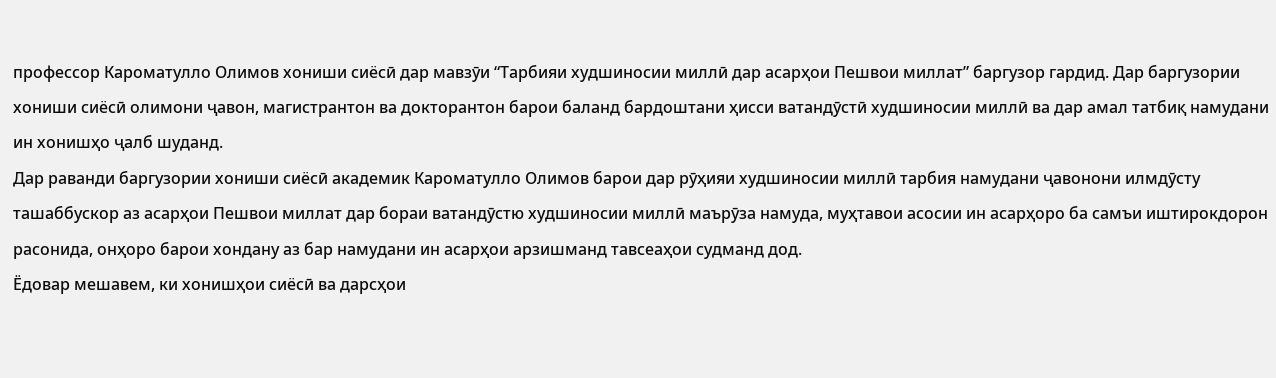профессор Кароматулло Олимов хониши сиёсӣ дар мавзӯи “Тарбияи худшиносии миллӣ дар асарҳои Пешвои миллат” баргузор гардид. Дар баргузории хониши сиёсӣ олимони ҷавон, магистрантон ва докторантон барои баланд бардоштани ҳисси ватандӯстӣ худшиносии миллӣ ва дар амал татбиқ намудани ин хонишҳо ҷалб шуданд.
Дар раванди баргузории хониши сиёсӣ академик Кароматулло Олимов барои дар рӯҳияи худшиносии миллӣ тарбия намудани ҷавонони илмдӯсту ташаббускор аз асарҳои Пешвои миллат дар бораи ватандӯстю худшиносии миллӣ маърӯза намуда, муҳтавои асосии ин асарҳоро ба самъи иштирокдорон расонида, онҳоро барои хондану аз бар намудани ин асарҳои арзишманд тавсеаҳои судманд дод.
Ёдовар мешавем, ки хонишҳои сиёсӣ ва дарсҳои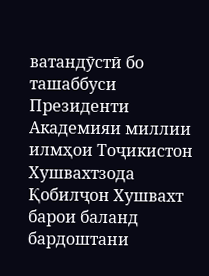ватандӯстӣ бо ташаббуси Президенти Академияи миллии илмҳои Тоҷикистон Хушвахтзода Қобилҷон Хушвахт барои баланд бардоштани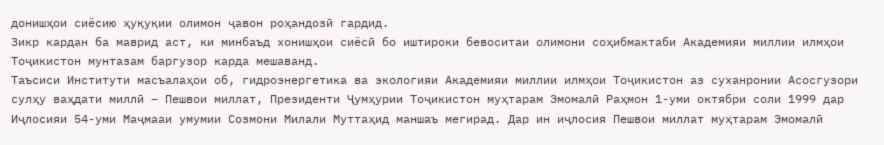донишҳои сиёсию ҳуқуқии олимон ҷавон роҳандозӣ гардид.
Зикр кардан ба маврид аст, ки минбаъд хонишҳои сиёсӣ бо иштироки бевоситаи олимони соҳибмактаби Академияи миллии илмҳои Тоҷикистон мунтазам баргузор карда мешаванд.
Таъсиси Институти масъалаҳои об, гидроэнергетика ва экологияи Академияи миллии илмҳои Тоҷикистон аз суханронии Асосгузори сулҳу ваҳдати миллӣ – Пешвои миллат, Президенти Ҷумҳурии Тоҷикистон муҳтарам Эмомалӣ Раҳмон 1-уми октябри соли 1999 дар Иҷлосияи 54-уми Маҷмааи умумии Созмони Милали Муттаҳид маншаъ мегирад. Дар ин иҷлосия Пешвои миллат муҳтарам Эмомалӣ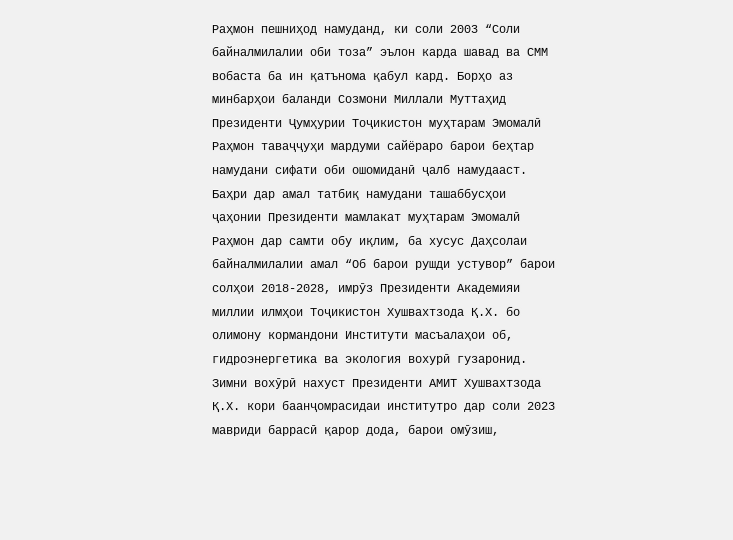Раҳмон пешниҳод намуданд, ки соли 2003 “Соли байналмилалии оби тоза” эълон карда шавад ва СММ вобаста ба ин қатънома қабул кард. Борҳо аз минбарҳои баланди Созмони Миллали Муттаҳид Президенти Ҷумҳурии Тоҷикистон муҳтарам Эмомалӣ Раҳмон таваҷҷуҳи мардуми сайёраро барои беҳтар намудани сифати оби ошомиданӣ ҷалб намудааст. Баҳри дар амал татбиқ намудани ташаббусҳои ҷаҳонии Президенти мамлакат муҳтарам Эмомалӣ Раҳмон дар самти обу иқлим, ба хусус Даҳсолаи байналмилалии амал “Об барои рушди устувор” барои солҳои 2018-2028, имрӯз Президенти Академияи миллии илмҳои Тоҷикистон Хушвахтзода Қ.Х. бо олимону кормандони Институти масъалаҳои об, гидроэнергетика ва экология вохурӣ гузаронид.
Зимни вохӯрӣ нахуст Президенти АМИТ Хушвахтзода Қ.Х. кори баанҷомрасидаи институтро дар соли 2023 мавриди баррасӣ қарор дода, барои омӯзиш,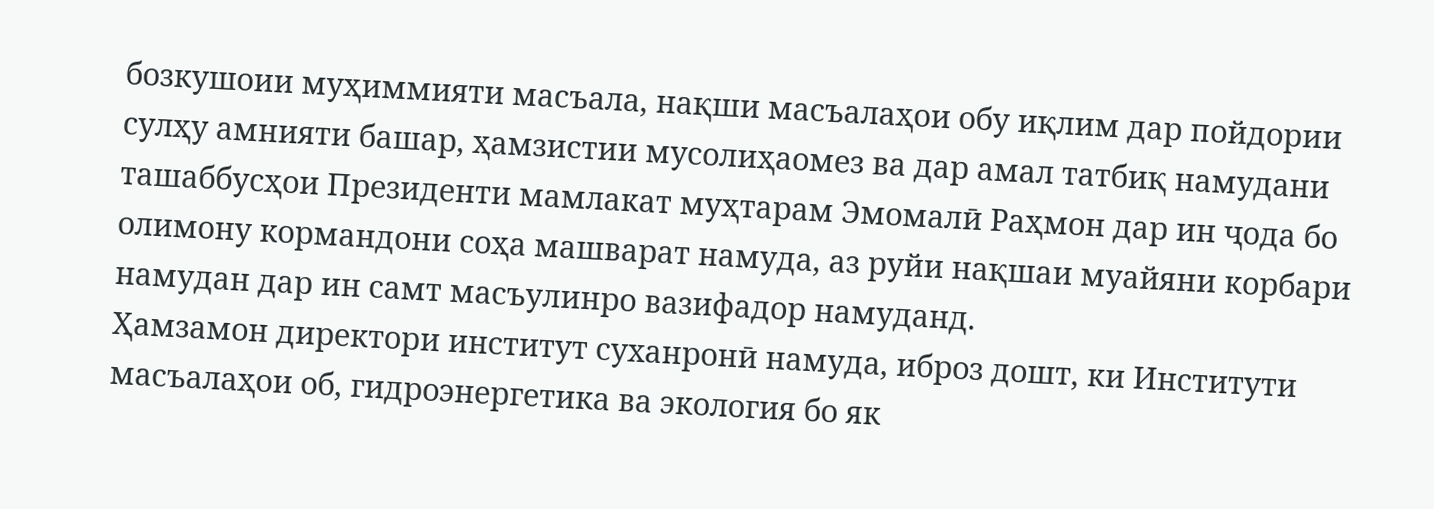бозкушоии муҳиммияти масъала, нақши масъалаҳои обу иқлим дар пойдории сулҳу амнияти башар, ҳамзистии мусолиҳаомез ва дар амал татбиқ намудани ташаббусҳои Президенти мамлакат муҳтарам Эмомалӣ Раҳмон дар ин ҷода бо олимону кормандони соҳа машварат намуда, аз руйи нақшаи муайяни корбари намудан дар ин самт масъулинро вазифадор намуданд.
Ҳамзамон директори институт суханронӣ намуда, иброз дошт, ки Институти масъалаҳои об, гидроэнергетика ва экология бо як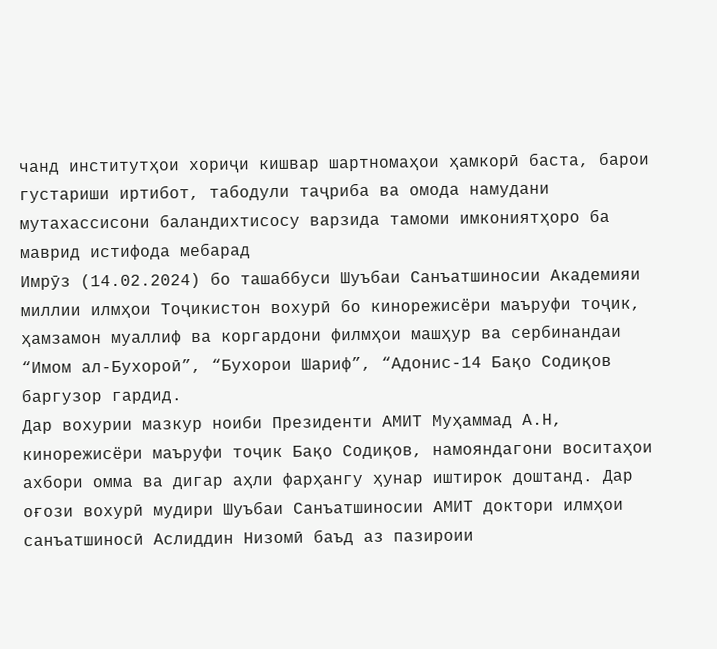чанд институтҳои хориҷи кишвар шартномаҳои ҳамкорӣ баста, барои густариши иртибот, табодули таҷриба ва омода намудани мутахассисони баландихтисосу варзида тамоми имкониятҳоро ба маврид истифода мебарад
Имрӯз (14.02.2024) бо ташаббуси Шуъбаи Санъатшиносии Академияи миллии илмҳои Тоҷикистон вохурӣ бо кинорежисёри маъруфи тоҷик, ҳамзамон муаллиф ва коргардони филмҳои машҳур ва сербинандаи “Имом ал-Бухороӣ”, “Бухорои Шариф”, “Адонис-14 Бақо Содиқов баргузор гардид.
Дар вохурии мазкур ноиби Президенти АМИТ Муҳаммад А.Н, кинорежисёри маъруфи тоҷик Бақо Содиқов, намояндагони воситаҳои ахбори омма ва дигар аҳли фарҳангу ҳунар иштирок доштанд. Дар оғози вохурӣ мудири Шуъбаи Санъатшиносии АМИТ доктори илмҳои санъатшиносӣ Аслиддин Низомӣ баъд аз пазироии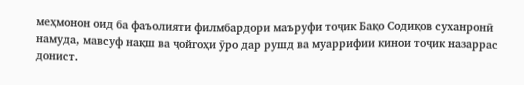меҳмонон оид ба фаъолияти филмбардори маъруфи тоҷик Бақо Содиқов суханронӣ намуда, мавсуф нақш ва ҷойгоҳи ӯро дар рушд ва муаррифии кинои тоҷик назаррас донист.